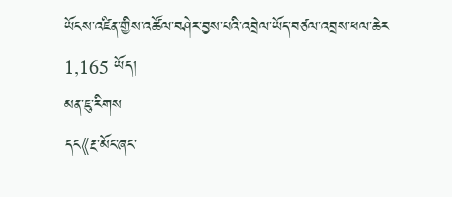ཡོངས་འཛིན་གྱིས་འཚོལ་བཤེར་བྱས་པའི་འབྲེལ་ཡོད་བཙལ་འབྲས་ཕལ་ཆེར 1,165 ཡོད།
མན་ཇུ་རིགས
དང《རྔ་མོང་ཞང་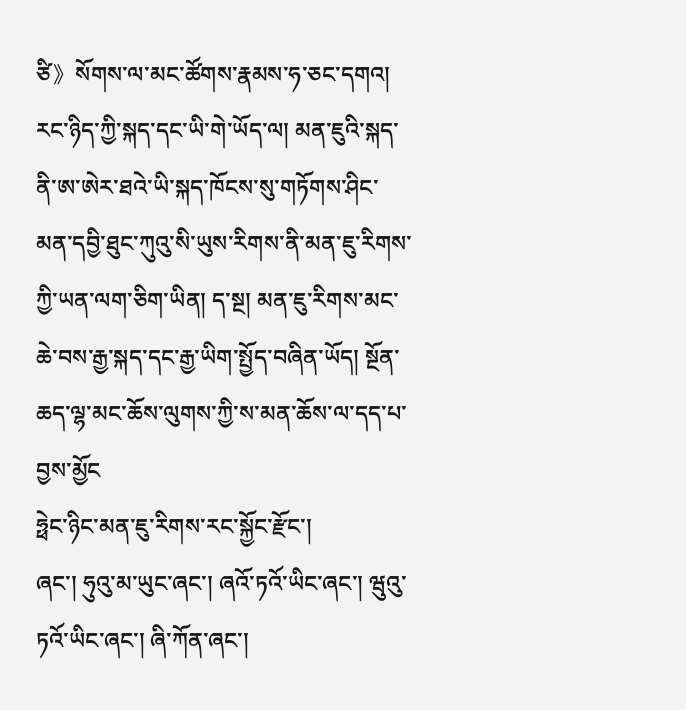ཙི》སོགས་ལ་མང་ཚོགས་རྣམས་ཧ་ཅང་དགའ། རང་ཉིད་ཀྱི་སྐད་དང་ཡི་གེ་ཡོད་ལ། མན་ཇུའི་སྐད་ནི་ཨ་ཨེར་ཐའེ་ཡི་སྐད་ཁོངས་སུ་གཏོགས་ཤིང་མན་དབྱི་ཐུང་ཀུའུ་སི་ཡུས་རིགས་ནི་མན་ཇུ་རིགས་ཀྱི་ཡན་ལག་ཅིག་ཡིན། ད་སྔ། མན་ཇུ་རིགས་མང་ཆེ་བས་རྒྱ་སྐད་དང་རྒྱ་ཡིག་སྤྱོད་བཞིན་ཡོད། སྔོན་ཆད་ལྷ་མང་ཆོས་ལུགས་ཀྱི་ས་མན་ཆོས་ལ་དད་པ་བྱས་མྱོང
ཧྥེང་ཉིང་མན་ཇུ་རིགས་རང་སྐྱོང་རྫོང་།
ཞང་། ཧུའུ་མ་ཡུང་ཞང་། ཞའོ་ཏའོ་ཡིང་ཞང་། ཝུའུ་ཏའོ་ཡིང་ཞང་། ཞི་ཀོན་ཞང་།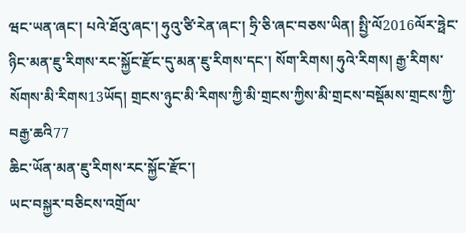ཝང་ཡན་ཞང་། པའེ་ཐོའུ་ཞང་། ཧུའུ་ཙི་རེན་ཞང་། ཧྲི་ཅི་ཞང་བཅས་ཡིན། སྤྱི་ལོ2016ལོར་ཧྥེང་ཉིང་མན་ཇུ་རིགས་རང་སྐྱོང་རྫོང་དུ་མན་ཇུ་རིགས་དང་། སོག་རིགས། ཧུའེ་རིགས། རྒྱ་རིགས་སོགས་མི་རིགས13ཡོད། གྲངས་ཉུང་མི་རིགས་ཀྱི་མི་གྲངས་ཀྱིས་མི་གྲངས་བསྡོམས་གྲངས་ཀྱི་བརྒྱ་ཆའི77
ཆིང་ཡོན་མན་ཇུ་རིགས་རང་སྐྱོང་རྫོང་།
ཡང་བསྐྱར་བཅིངས་འགྲོལ་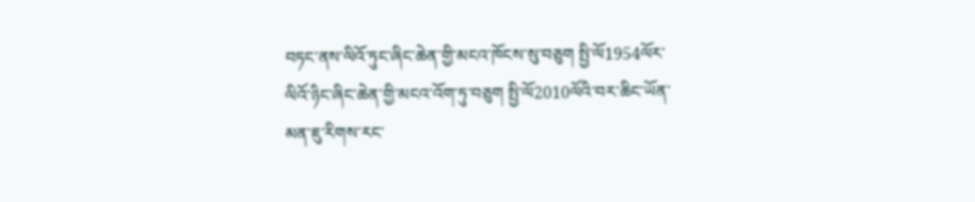བཏང་ནས་ལིའོ་ཏུང་ཞིང་ཆེན་གྱི་མངའ་ཁོངས་སུ་བཅུག སྤྱི་ལོ1954ལོར་ལིའོ་ཉིང་ཞིང་ཆེན་གྱི་མངའ་འོག་ཏུ་བཅུག སྤྱི་ལོ2010ལོའི་བར་ཆིང་ཡོན་མན་ཇུ་རིགས་རང་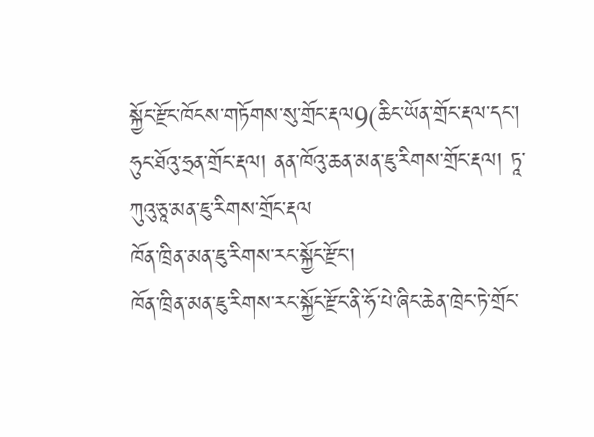སྐྱོང་རྫོང་ཁོངས་གཏོགས་སུ་གྲོང་རྡལ9(ཆིང་ཡོན་གྲོང་རྡལ་དང་། ཧུང་ཐོའུ་ཧྲན་གྲོང་རྡལ། ནན་ཁོའུ་ཆན་མན་ཇུ་རིགས་གྲོང་རྡལ། ཏཱ་ཀུའུ་ཅཱ་མན་ཇུ་རིགས་གྲོང་རྡལ
ཁོན་ཁྲིན་མན་ཇུ་རིགས་རང་སྐྱོང་རྫོང་།
ཁོན་ཁྲིན་མན་ཇུ་རིགས་རང་སྐྱོང་རྫོང་ནི་ཧོ་པེ་ཞིང་ཆེན་ཁྲེང་ཏེ་གྲོང་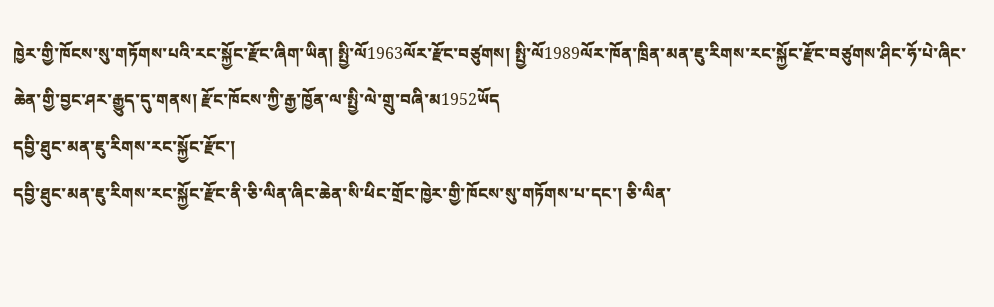ཁྱེར་གྱི་ཁོངས་སུ་གཏོགས་པའི་རང་སྐྱོང་རྫོང་ཞིག་ཡིན། སྤྱི་ལོ1963ལོར་རྫོང་བཙུགས། སྤྱི་ལོ1989ལོར་ཁོན་ཁྲིན་མན་ཇུ་རིགས་རང་སྐྱོང་རྫོང་བཙུགས་ཤིང་ཧོ་པེ་ཞིང་ཆེན་གྱི་བྱང་ཤར་རྒྱུད་དུ་གནས། རྫོང་ཁོངས་ཀྱི་རྒྱ་ཁྱོན་ལ་སྤྱི་ལེ་གྲུ་བཞི་མ1952ཡོད
དབྱི་ཐུང་མན་ཇུ་རིགས་རང་སྐྱོང་རྫོང་།
དབྱི་ཐུང་མན་ཇུ་རིགས་རང་སྐྱོང་རྫོང་ནི་ཅི་ལིན་ཞིང་ཆེན་སི་ཕིང་གྲོང་ཁྱེར་གྱི་ཁོངས་སུ་གཏོགས་པ་དང་། ཅི་ལིན་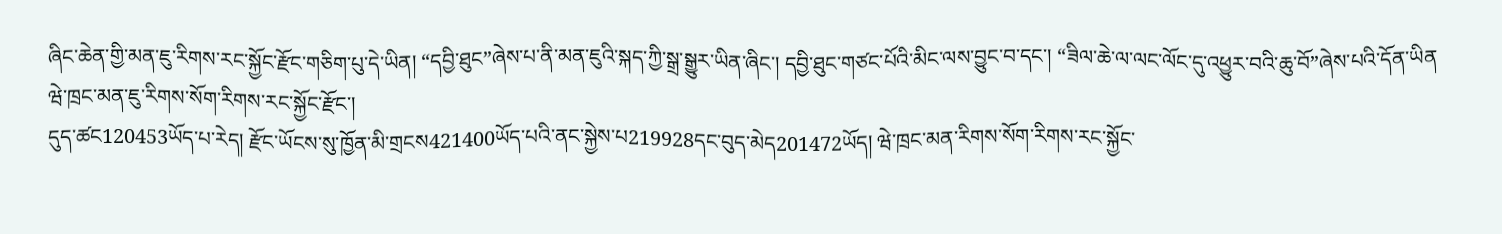ཞིང་ཆེན་གྱི་མན་ཇུ་རིགས་རང་སྐྱོང་རྫོང་གཅིག་པུ་དེ་ཡིན། “དབྱི་ཐུང”ཞེས་པ་ནི་མན་ཇུའི་སྐད་ཀྱི་སྒྲ་སྒྱུར་ཡིན་ཞིང་། དབྱི་ཐུང་གཙང་པོའི་མིང་ལས་བྱུང་བ་དང་། “ཟིལ་ཆེ་ལ་ལང་ལོང་དུ་འཕྱུར་བའི་ཆུ་བོ”ཞེས་པའི་དོན་ཡིན
ཝེ་ཁྲང་མན་ཇུ་རིགས་སོག་རིགས་རང་སྐྱོང་རྫོང་།
དུད་ཚང120453ཡོད་པ་རེད། རྫོང་ཡོངས་སུ་ཁྱོན་མི་གྲངས421400ཡོད་པའི་ནང་སྐྱེས་པ219928དང་བུད་མེད201472ཡོད། ཝེ་ཁྲང་མན་རིགས་སོག་རིགས་རང་སྐྱོང་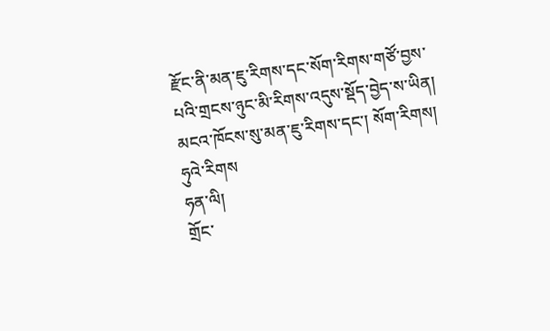རྫོང་ནི་མན་ཇུ་རིགས་དང་སོག་རིགས་གཙོ་བྱས་པའི་གྲངས་ཉུང་མི་རིགས་འདུས་སྡོད་བྱེད་ས་ཡིན། མངའ་ཁོངས་སུ་མན་ཇུ་རིགས་དང་། སོག་རིགས། ཧུའེ་རིགས
ཧན་ལི།
གྲོང་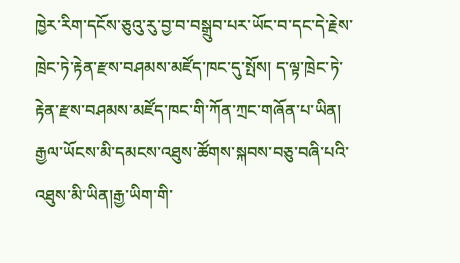ཁྱེར་རིག་དངོས་ཅུའུ་རུ་བྱ་བ་བསྒྲུབ་པར་ཡོང་བ་དང་དེ་རྗེས་ཁྲེང་ཏེ་རྟེན་རྫས་བཤམས་མཛོད་ཁང་དུ་སྤོས། ད་ལྟ་ཁྲེང་ཏེ་རྟེན་རྫས་བཤམས་མཛོད་ཁང་གི་ཀོན་ཀྲང་གཞོན་པ་ཡིན། རྒྱལ་ཡོངས་མི་དམངས་འཐུས་ཚོགས་སྐབས་བཅུ་བཞི་པའི་འཐུས་མི་ཡིན།རྒྱ་ཡིག་གི་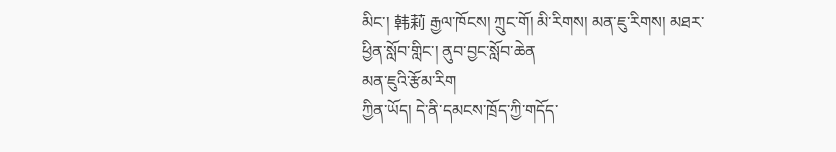མིང་། 韩莉 རྒྱལ་ཁོངས། ཀྲུང་གོ། མི་རིགས། མན་ཇུ་རིགས། མཐར་ཕྱིན་སློབ་གླིང་། ནུབ་བྱང་སློབ་ཆེན
མན་ཇུའི་རྩོམ་རིག
ཀྱིན་ཡོད། དེ་ནི་དམངས་ཁྲོད་ཀྱི་གདོད་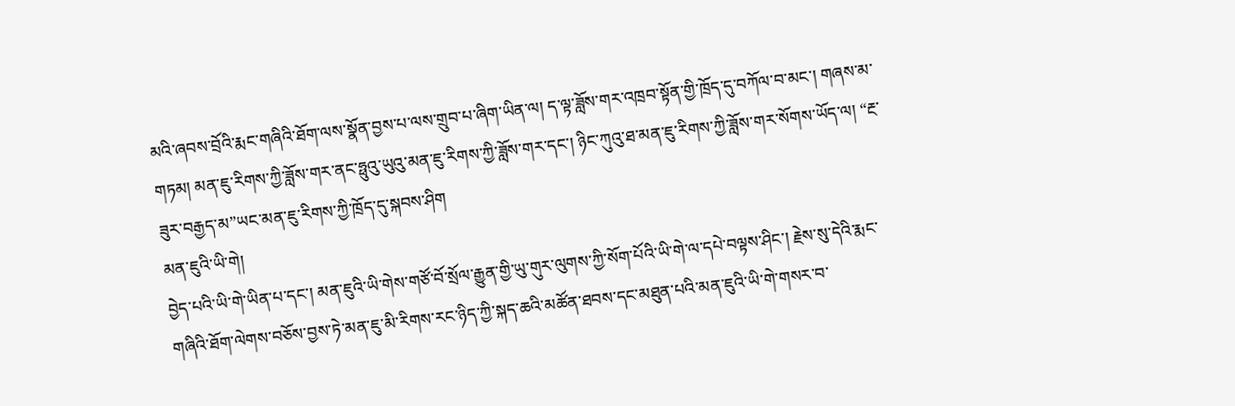མའི་ཞབས་བྲོའི་རྨང་གཞིའི་ཐོག་ལས་སྣོན་བྱས་པ་ལས་གྲུབ་པ་ཞིག་ཡིན་ལ། ད་ལྟ་ཟློས་གར་འཁྲབ་སྟོན་གྱི་ཁྲོད་དུ་བཀོལ་བ་མང་། གཞས་མ་གཏམ། མན་ཇུ་རིགས་ཀྱི་ཟློས་གར་ནང་ཧྥུའུ་ཡུའུ་མན་ཇུ་རིགས་ཀྱི་ཟློས་གར་དང་། ཉིང་ཀུའུ་ཐ་མན་ཇུ་རིགས་ཀྱི་ཟློས་གར་སོགས་ཡོད་ལ། “རྔ་ཟུར་བརྒྱད་མ”ཡང་མན་ཇུ་རིགས་ཀྱི་ཁྲོད་དུ་སྐབས་ཤིག
མན་ཇུའི་ཡི་གེ།
བྱེད་པའི་ཡི་གེ་ཡིན་པ་དང་། མན་ཇུའི་ཡི་གེས་གཙོ་བོ་སྲོལ་རྒྱུན་གྱི་ཡུ་གུར་ལུགས་ཀྱི་སོག་པོའི་ཡི་གེ་ལ་དཔེ་བལྟས་ཤིང་། རྗེས་སུ་དེའི་རྨང་གཞིའི་ཐོག་ལེགས་བཅོས་བྱས་ཏེ་མན་ཇུ་མི་རིགས་རང་ཉིད་ཀྱི་སྐད་ཆའི་མཚོན་ཐབས་དང་མཐུན་པའི་མན་ཇུའི་ཡི་གེ་གསར་བ་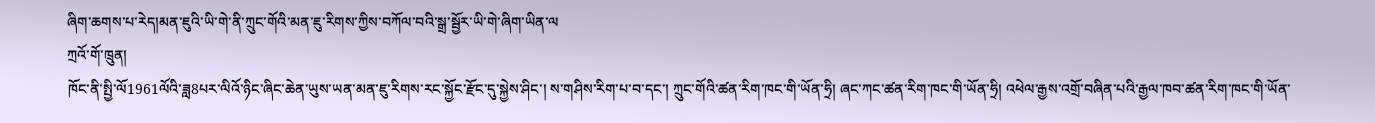ཞིག་ཆགས་པ་རེད།མན་ཇུའི་ཡི་གེ་ནི་ཀྲུང་གོའི་མན་ཇུ་རིགས་ཀྱིས་བཀོལ་བའི་སྒྲ་སྦྱོར་ཡི་གེ་ཞིག་ཡིན་ལ
ཀྲའོ་གོ་ཁྲུན།
ཁོང་ནི་སྤྱི་ལོ1961ལོའི་ཟླ8པར་ལིའོ་ཉིང་ཞིང་ཆེན་ཡུས་ཡན་མན་ཇུ་རིགས་རང་སྐྱོང་རྫོང་དུ་སྐྱེས་ཤིང་། ས་གཤིས་རིག་པ་བ་དང་། ཀྲུང་གོའི་ཚན་རིག་ཁང་གི་ཡོན་ཧྲི། ཞང་ཀང་ཚན་རིག་ཁང་གི་ཡོན་ཧྲི། འཕེལ་རྒྱས་འགྲོ་བཞིན་པའི་རྒྱལ་ཁབ་ཚན་རིག་ཁང་གི་ཡོན་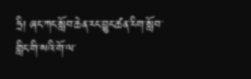ཧྲི། ཞང་ཀང་སློབ་ཆེན་རང་བྱུང་ཚན་རིག་སློབ་གླིང་གི་སའི་གོ་ལ་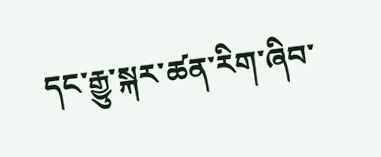དང་རྒྱུ་སྐར་ཚན་རིག་ཞིབ་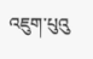འཇུག་པུའུ